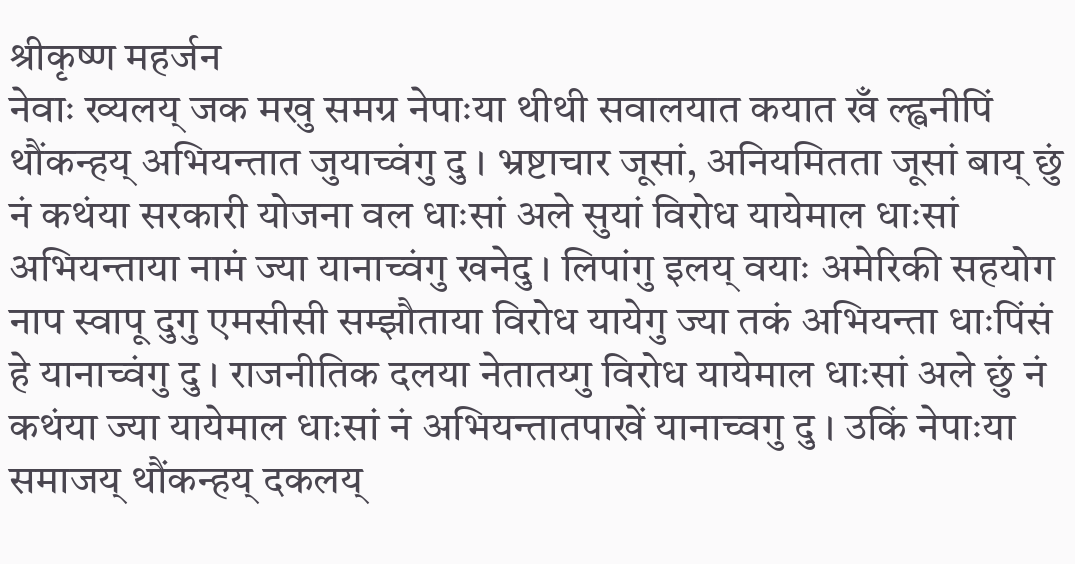श्रीकृष्ण महर्जन
नेवाः ख्यलय् जक मखु समग्र नेपाःया थीथी सवालयात कयात खँ ल्ह्वनीपिं थौंकन्हय् अभियन्तात जुयाच्वंगु दु । भ्रष्टाचार जूसां, अनियमितता जूसां बाय् छुं नं कथंया सरकारी योजना वल धाःसां अले सुयां विरोध यायेमाल धाःसां अभियन्ताया नामं ज्या यानाच्वंगु खनेदु । लिपांगु इलय् वयाः अमेरिकी सहयोग नाप स्वापू दुगु एमसीसी सम्झौताया विरोध यायेगु ज्या तकं अभियन्ता धाःपिंसं हे यानाच्वंगु दु । राजनीतिक दलया नेतातय्गु विरोध यायेमाल धाःसां अले छुं नं कथंया ज्या यायेमाल धाःसां नं अभियन्तातपाखें यानाच्वगु दु । उकिं नेपाःया समाजय् थौंकन्हय् दकलय्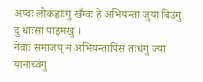अप्वः लोकंह्वाःगु खँग्वः हे अभियन्ता जुया बिउगु दु धाःसां पाइमखु ।
नेवाः समाजय् नं अभियन्तापिंसं तःधंगु ज्या यानाच्वंगु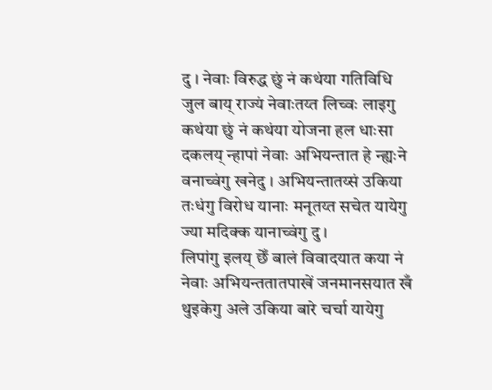दु । नेवाः विरुद्ध छुं नं कथंया गतिविधि जुल बाय् राज्यं नेवाःतय्त लिच्वः लाइगु कथंया छुं नं कथंया योजना हल धाःसा दकलय् न्हापां नेवाः अभियन्तात हे न्ह्यःने वनाच्वंगु खनेदु । अभियन्तातय्सं उकिया तःधंगु विरोध यानाः मनूतय्त सचेत यायेगु ज्या मदिक्क यानाच्वंगु दु ।
लिपांगु इलय् छेँ बालं विवादयात कया नं नेवाः अभियन्ततातपाखें जनमानसयात खँ थुइकेगु अले उकिया बारे चर्चा यायेगु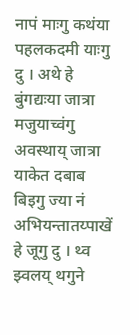नापं माःगु कथंया पहलकदमी याःगु दु । अथे हे बुंगद्यःया जात्रा मजुयाच्वंगु अवस्थाय् जात्रा याकेत दबाब बिइगु ज्या नं अभियन्तातय्पाखें हे जूगु दु । थ्व झ्वलय् थगुने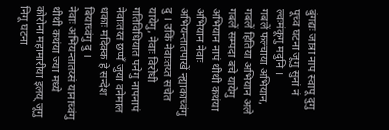बुंगद्यः जात्रा नाप स्वापू दुगु पूच्व घटना जूगु सुनां नं ल्वःमंकूगु मदुनि ।
गबलें फल्चाया अभियान, गबलें हितिया अभियान अले गबलें सम्पदा बचे यायेगु अभियान नापं थीथी कथंया अभियान नेवाः अभियन्तातपाखें न्ह्याकाच्वंगु दु । उकिं नेवाःतय्त सचेत यायेगु, नेवाः विरोधी गतिविधियात पनेगु नापनापं नेवाःतय्त छप्पँ जुया वनेमाल धकाः मदिक्क हे सन्देश बियाच्वंगु दु ।
नेवाः अभियन्तातय्सं यानाच्वंगु थीथी कथंया ज्या मध्ये कोरोना महामारीया इलय् जूगु निगू घटना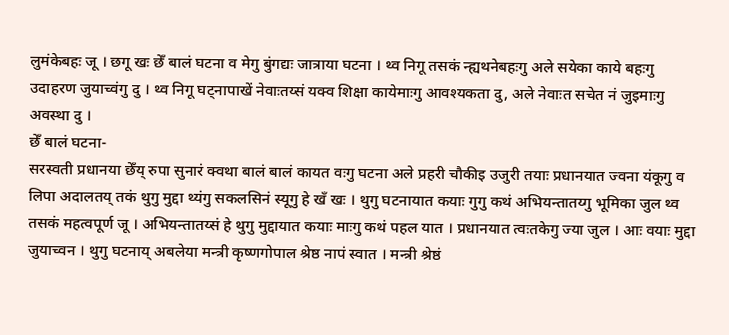लुमंकेबहः जू । छगू खः छेँ बालं घटना व मेगु बुंगद्यः जात्राया घटना । थ्व निगू तसकं न्ह्यथनेबहःगु अले सयेका काये बहःगु उदाहरण जुयाच्वंगु दु । थ्व निगू घट्नापाखें नेवाःतय्सं यक्व शिक्षा कायेमाःगु आवश्यकता दु, अले नेवाःत सचेत नं जुइमाःगु अवस्था दु ।
छेँ बालं घटना-
सरस्वती प्रधानया छेँय् रुपा सुनारं क्वथा बालं बालं कायत वःगु घटना अले प्रहरी चौकीइ उजुरी तयाः प्रधानयात ज्वना यंकूगु व लिपा अदालतय् तकं थुगु मुद्दा थ्यंगु सकलसिनं स्यूगु हे खँ खः । थुगु घटनायात कयाः गुगु कथं अभियन्तातय्गु भूमिका जुल थ्व तसकं महत्वपूर्ण जू । अभियन्तातय्सं हे थुगु मुद्दायात कयाः माःगु कथं पहल यात । प्रधानयात त्वःतकेगु ज्या जुल । आः वयाः मुद्दा जुयाच्वन । थुगु घटनाय् अबलेया मन्त्री कृष्णगोपाल श्रेष्ठ नापं स्वात । मन्त्री श्रेष्ठं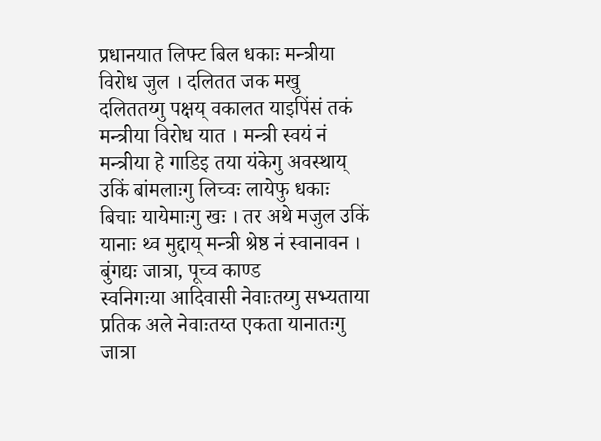प्रधानयात लिफ्ट बिल धकाः मन्त्रीया विरोध जुल । दलितत जक मखु दलिततय्गु पक्षय् वकालत याइपिंसं तकं मन्त्रीया विरोध यात । मन्त्री स्वयं नं मन्त्रीया हे गाडिइ तया यंकेगु अवस्थाय् उकिं बांमलाःगु लिच्वः लायेफु धकाः बिचाः यायेमाःगु खः । तर अथे मजुल उकिं यानाः थ्व मुद्दाय् मन्त्री श्रेष्ठ नं स्वानावन ।
बुंगद्यः जात्रा, पूच्व काण्ड
स्वनिगःया आदिवासी नेवाःतय्गु सभ्यताया प्रतिक अले नेवाःतय्त एकता यानातःगु जात्रा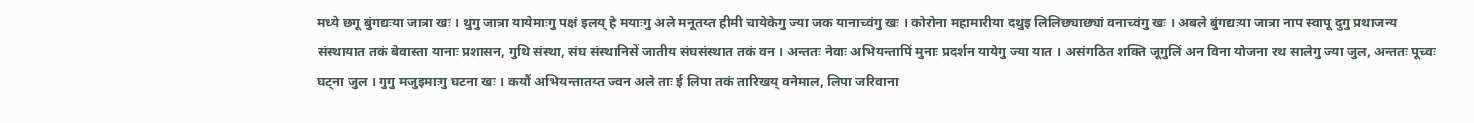मध्ये छगू बुंगद्यःया जात्रा खः । थुगु जात्रा यायेमाःगु पक्षं इलय् हे मयाःगु अले मनूतय्त हीमी चायेकेगु ज्या जक यानाच्वंगु खः । कोरोना महामारीया दथुइ लिलिछ्याछ्यां वनाच्वंगु खः । अबले बुंगद्यःया जात्रा नाप स्वापू दुगु प्रथाजन्य संस्थायात तकं बेवास्ता यानाः प्रशासन, गुथि संस्था, संघ संस्थानिसें जातीय संघसंस्थात तकं वन । अन्ततः नेवाः अभियन्तापिं मुनाः प्रदर्शन यायेगु ज्या यात । असंगठित शक्ति जूगुलिं अन विना योजना रथ सालेगु ज्या जुल, अन्ततः पूच्वः घट्ना जुल । गुगु मजुइमाःगु घटना खः । कयौं अभियन्तातय्त ज्वन अले ताः ई लिपा तकं तारिखय् वनेमाल, लिपा जरिवाना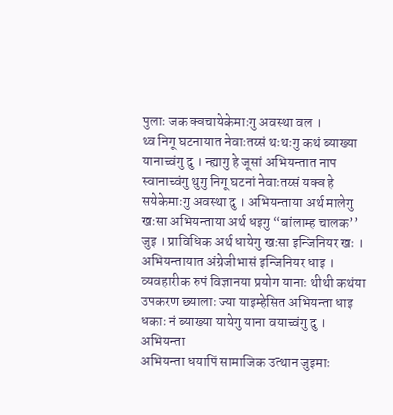पुलाः जक क्वचायेकेमाःगु अवस्था वल ।
थ्व निगू घटनायात नेवाःतय्सं थःथःगु कथं ब्याख्या यानाच्वंगु दु । न्ह्यागु हे जूसां अभियन्तात नाप स्वानाच्वंगु थुगु निगू घटनां नेवाःतय्सं यक्व हे सयेकेमाःगु अवस्था दु । अभियन्ताया अर्थ मालेगु खःसा अभियन्ताया अर्थ धइगु “बांलाम्ह चालक’’ जुइ । प्राविधिक अर्थ धायेगु खःसा इन्जिनियर खः । अभियन्तायात अंग्रेजीभासं इन्जिनियर धाइ । व्यवहारीक रुपं विज्ञानया प्रयोग यानाः थीथी कथंया उपकरण छ्यालाः ज्या याइम्हेसित अभियन्ता धाइ धकाः नं ब्याख्या यायेगु याना वयाच्वंगु दु ।
अभियन्ता
अभियन्ता धयापिं सामाजिक उत्थान जुइमाः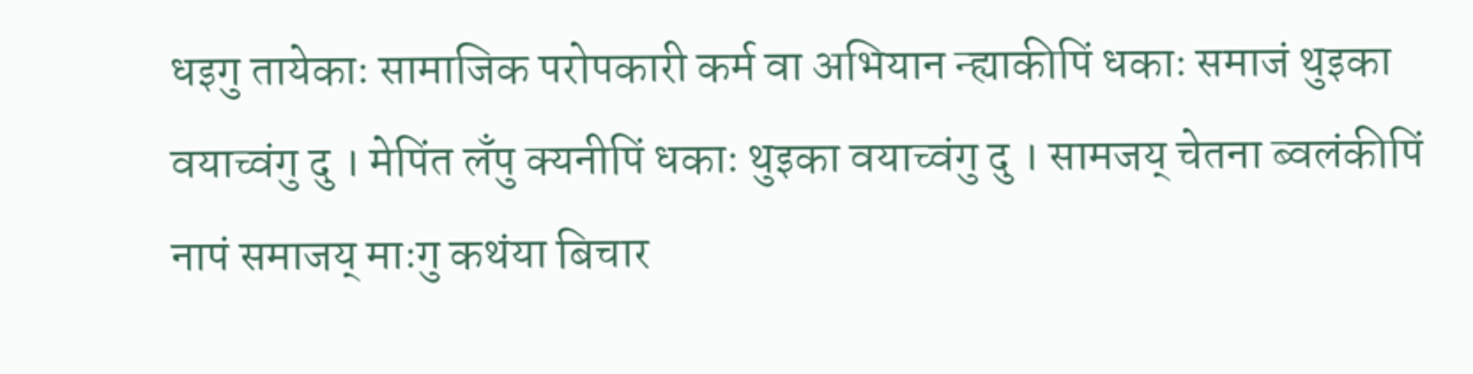धइगु तायेकाः सामाजिक परोपकारी कर्म वा अभियान न्ह्याकीपिं धकाः समाजं थुइका वयाच्वंगु दु । मेपिंत लँपु क्यनीपिं धकाः थुइका वयाच्वंगु दु । सामजय् चेतना ब्वलंकीपिं नापं समाजय् माःगु कथंया बिचार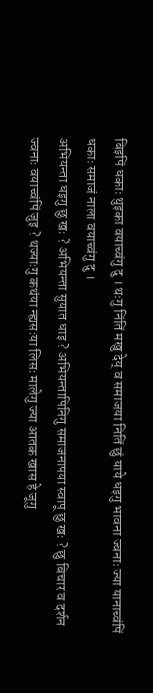बिइपिं धकाः थुइका वयाच्वंगु दु । थःगु निंतिं मखु देय् व समाजया नितिं छुं याये धइगु भावना ज्वनाः ज्या यानाच्वंपिं धकाः समाजं नाला वयाच्वंगु दु ।
अभियन्ता धइगु छु खः ? अभियन्ता सुयात धाइ ? अभियन्तापिनिगु समाजनापया स्वापू छु खः ? छु बिचार व दर्शन ज्वनाः वयाच्वंपिं जुइ ? थज्याःगु कथंया न्ह्यसःया लिसः मालेगु ज्या आतक खास हे जूगु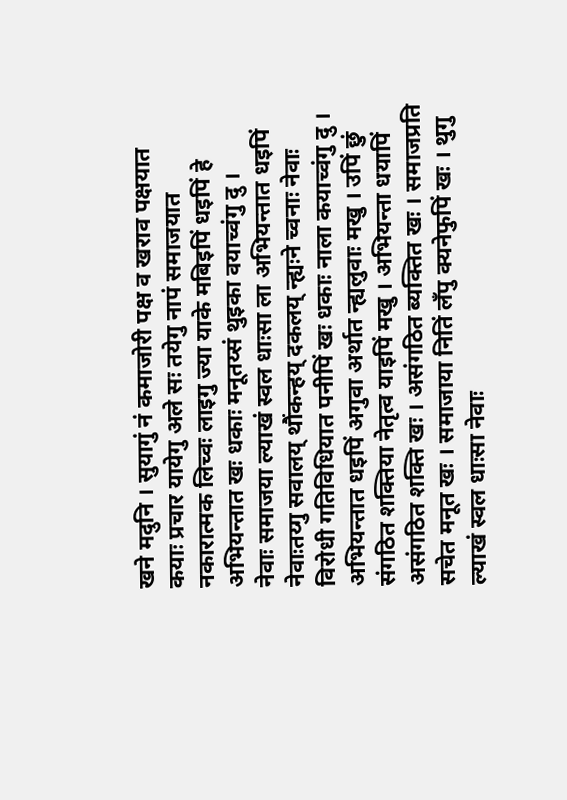खने मदुनि । सुयागुं नं कमाजोरी पक्ष व खराव पक्षयात कयाः प्रचार यायेगु अले सः तयेगु नापं समाजयात नकारात्मक लिच्वः लाइगु ज्या याके मबिइपिं धइपिं हे अभियन्तात खः धकाः मनूतय्सं थुइका वयाच्वंगु दु ।
नेवाः समाजया ल्याखं स्वल धाःसा ला अभियन्तात धइपिं नेवाःतय्गु सवालय् थौंकन्हय् दकलय् न्ह्यःने च्वनाः नेवाः विरोधी गतिविधियात पनीपिं खः धकाः नाला कयाच्वंगु दु । अभियन्तात धइपिं अगुवा अर्थात न्ह्यलुवाः मखु । उपिं छुं संगठित शक्तिया नेतृत्व याइपिं मखु । अभियन्ता धयापिं असंगठित शक्ति खः । असंगठित ब्यक्तित खः । समाजप्रति सचेत मनूत खः । समाजाया नितिं लँपु क्यनेफुपिं खः । थुगु ल्याखं स्वल धाःसा नेवाः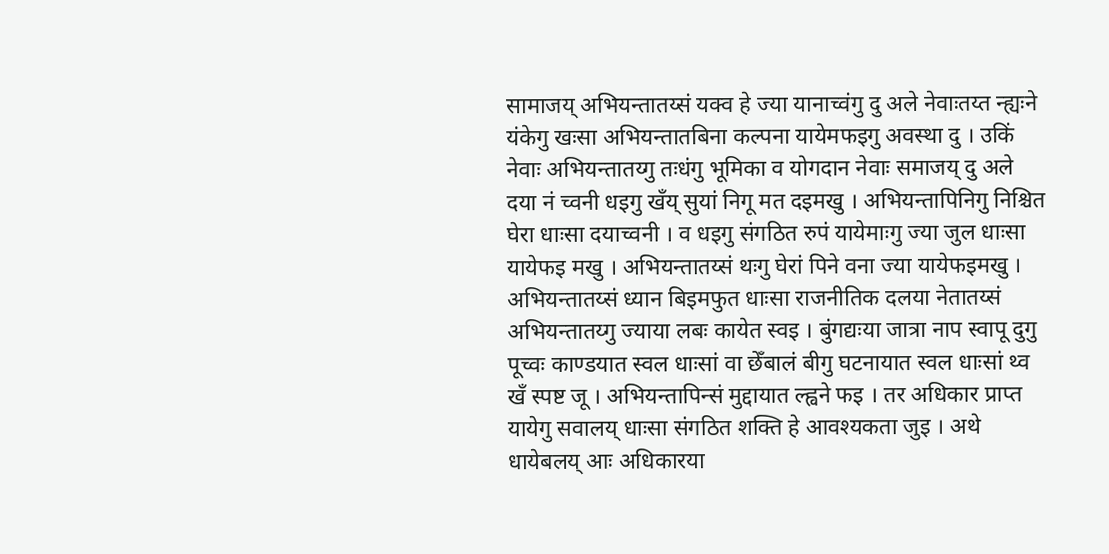सामाजय् अभियन्तातय्सं यक्व हे ज्या यानाच्वंगु दु अले नेवाःतय्त न्ह्यःने यंकेगु खःसा अभियन्तातबिना कल्पना यायेमफइगु अवस्था दु । उकिं नेवाः अभियन्तातय्गु तःधंगु भूमिका व योगदान नेवाः समाजय् दु अले दया नं च्वनी धइगु खँय् सुयां निगू मत दइमखु । अभियन्तापिनिगु निश्चित घेरा धाःसा दयाच्वनी । व धइगु संगठित रुपं यायेमाःगु ज्या जुल धाःसा यायेफइ मखु । अभियन्तातय्सं थःगु घेरां पिने वना ज्या यायेफइमखु ।
अभियन्तातय्सं ध्यान बिइमफुत धाःसा राजनीतिक दलया नेतातय्सं अभियन्तातय्गु ज्याया लबः कायेत स्वइ । बुंगद्यःया जात्रा नाप स्वापू दुगु पूच्वः काण्डयात स्वल धाःसां वा छेँबालं बीगु घटनायात स्वल धाःसां थ्व खँ स्पष्ट जू । अभियन्तापिन्सं मुद्दायात ल्ह्वने फइ । तर अधिकार प्राप्त यायेगु सवालय् धाःसा संगठित शक्ति हे आवश्यकता जुइ । अथे धायेबलय् आः अधिकारया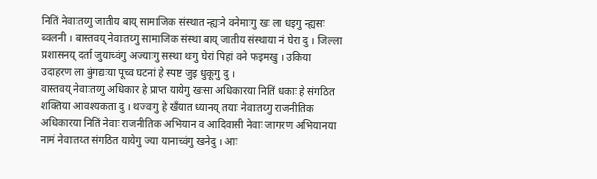नितिं नेवाःतय्गु जातीय बाय् सामाजिक संस्थात न्ह्यःने वनेमाःगु खः ला धइगु न्ह्यसः ब्वलनी । बास्तवय् नेवाःतय्गु सामाजिक संस्था बाय् जातीय संस्थाया नं घेरा दु । जिल्ला प्रशासनय् दर्ता जुयाच्वंगु अज्याःगु सस्था थःगु घेरां पिहां वने फइमखु । उकिया उदाहरण ला बुंगद्यःया पूच्व घटनां हे स्पष्ट जुइ धुकूगु दु ।
वास्तवय् नेवाःतय्गु अधिकार हे प्राप्त यायेगु खःसा अधिकारया नितिं धकाः हे संगठित शक्तिया आवश्यकता दु । थज्वःगु हे खँयात ध्यानय् तयाः नेवाःतय्गु राजनीतिक अधिकारया नितिं नेवाः राजनीतिक अभियान व आदिवासी नेवाः जागरण अभियानया नामं नेवाःतय्त संगठित यायेगु ज्या यानाच्वंगु खनेदु । आः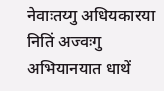नेवाःतय्गु अधियकारया नितिं अज्वःगु अभियानयात धाथें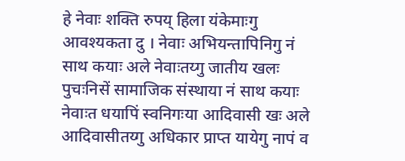हे नेवाः शक्ति रुपय् हिला यंकेमाःगु आवश्यकता दु । नेवाः अभियन्तापिनिगु नं साथ कयाः अले नेवाःतय्गु जातीय खलः पुचःनिसें सामाजिक संस्थाया नं साथ कयाः नेवाःत धयापिं स्वनिगःया आदिवासी खः अले आदिवासीतय्गु अधिकार प्राप्त यायेगु नापं व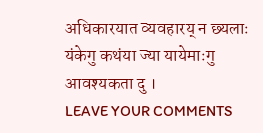अधिकारयात व्यवहारय् न छ्यलाः यंकेगु कथंया ज्या यायेमाःगु आवश्यकता दु ।
LEAVE YOUR COMMENTS